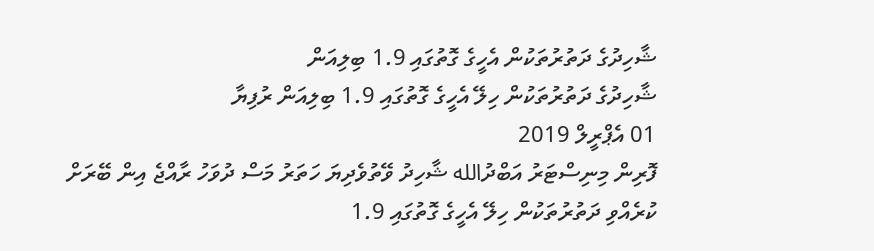ޝާހިދުގެ ދަތުރުތަކުން އެހީގެ ގޮތުގައި 1.9 ބިލިއަން
ޝާހިދުގެ ދަތުރުތަކުން ހިލޭ އެހީގެ ގޮތުގައި 1.9 ބިލިއަން ރުފިޔާ
01 އެޕްރީލް 2019
ފޮރިން މިނިސްޓަރު އަބްދުالله ޝާހިދު ވޭތުވެދިޔަ ހަތަރު މަސް ދުވަހު ރާއްޖެ އިން ބޭރަށް ކުރެއްވި ދަތުރުތަކުން ހިލޭ އެހީގެ ގޮތުގައި 1.9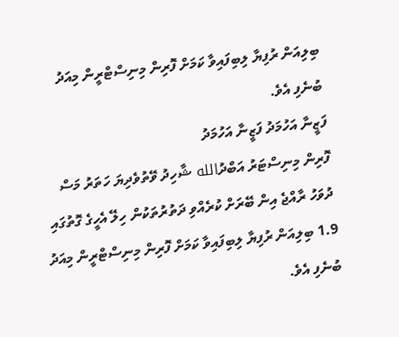ބިލިއަން ރުފިޔާ ލިބިފައިވާ ކަމަށް ފޮރިން މިނިސްޓްރީން މިއަދު ބުނެފި އެވެ.
ފަޒީނާ އަހުމަދު ފަޒީނާ އަހުމަދު
ފޮރިން މިނިސްޓަރު އަބްދުالله ޝާހިދު ވޭތުވެދިޔަ ހަތަރު މަސް ދުވަހު ރާއްޖެ އިން ބޭރަށް ކުރެއްވި ދަތުރުތަކުން ހިލޭ އެހީގެ ގޮތުގައި 1.9 ބިލިއަން ރުފިޔާ ލިބިފައިވާ ކަމަށް ފޮރިން މިނިސްޓްރީން މިއަދު ބުނެފި އެވެ.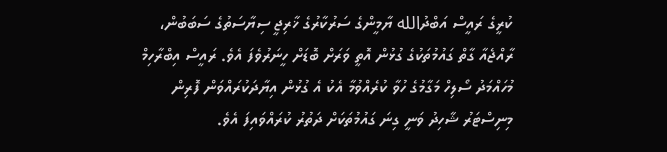ކުރީގެ ރައީސް އަބްދުالله ޔާމީންގެ ސަރުކާރުގެ ޚާރިޖީ ސިޔާސަތުގެ ސަބަބުން، ރާއްޖެއާ ގާތް ގައުމުތަކުގެ ގުޅުން އޮތީ ވަރަށް ބޮޑަށް ހީނަރުވެފަ އެވެ. ރައީސް އިބްރާހިމް މުހައްމަދު ސޯލިހް މަގާމުގެ ހުވާ ކުރެއްވުމާ އެކު އެ ގުޅުން އިޔާދަކުރައްވަން ފޮރިން މިނިސްޓަރު ޝާހިދު ވަނީ ގިނަ ގައުމުތަކަށް ދަތުރު ކުރައްވައިފަ އެވެ.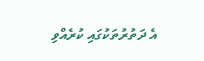އެ ދަތުރުތަކުގައި ކުރެއްވި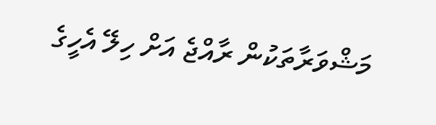މަޝްވަރާތަކުން ރާއްޖެ އަށް ހިލޭ އެހީގެ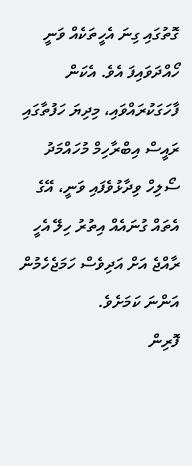ގޮތުގައި ގިނަ އެހީތަކެއް ވަނީ ހޯއްދަވައިފަ އެވެ. އެކަން ފާހަގަކުރައްވައި، މިދިޔަ ހަފުތާގައި ރައީސް އިބްރާހިމް މުހައްމަދު ސޯލިހް ވިދާޅުވެފައި ވަނީ، އޭގެ އެތައް ގުނައެއް އިތުރު ހިލޭ އެހީ ރާއްޖެ އަށް އަދިވެސް ހަމަޖެހެމުން އަންނަ ކަމަށެވެ.
ފޮރިން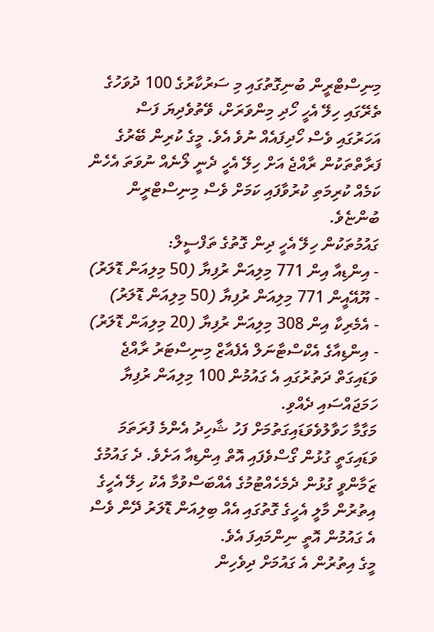މިނިސްޓްރީން ބުނިގޮތުގައި މި ސަރުކާރުގެ 100 ދުވަހުގެ ތެރޭގައި ހިލޭ އެހީ ހޯދި މިންވަރަށް، ވޭތުވެދިޔަ ފަސް އަހަރުގައި ވެސް ހޯދިފައެއް ނުވެ އެވެ. މީގެ ކުރިން ބޭރުގެ ފަރާތްތަކުން ރާއްޖެ އަށް ހިލޭ އެހީ ދެނީ ލޯނެއް ނުވަތަ އެހެން ކަމެއް ކުރިމަތި ކުރުވާފައި ކަމަށް ވެސް މިނިސްޓްރީން ބުންޏެވެ.
ގައުމުތަކުން ހިލޭ އެހީ ދިން ގޮތުގެ ތަފްސީލް:
- އިންޑިއާ އިން 771 މިލިއަން ރުފިޔާ (50 މިލިއަން ޑޮލަރު)
- ޔޫއޭއީން 771 މިލިއަން ރުފިޔާ (50 މިލިއަން ޑޮލަރު)
- އެމެރިކާ އިން 308 މިލިއަން ރުފިޔާ (20 މިލިއަން ޑޮލަރު)
- އިންޑިއާގެ އެކްސްޓާނަލް އެފެއާޒް މިނިސްޓަރު ރާއްޖެ ވަޑައިގަތް ދަތުރުގައި އެ ގައުމުން 100 މިލިއަން ރުފިޔާ ހަމަޖައްސައި ދެއްވި.
މަގާމާ ހަވާލުވެވަޑައިގަތުމަށް ފަހު ޝާހިދު އެންމެ ފުރަތަމަ ވަޑައިގަތީ ގުޅުން ގޯސްވެފައި އޮތް އިންޑިއާ އަށެވެ. ދެ ގައުމުގެ ޒަމާންވީ ގުޅުން ދެމެހެއްޓުމުގެ އެއްބަސްވުމާ އެކު ހިލޭ އެހީގެ އިތުރުން މާލީ އެހީގެ ގޮތުގައި އެއް ބިލިއަން ޑޮލަރު ދޭން ވެސް އެ ގައުމުން އޮތީ ނިންމައިފަ އެވެ.
މީގެ އިތުރުން އެ ގައުމަށް ދިވެހިން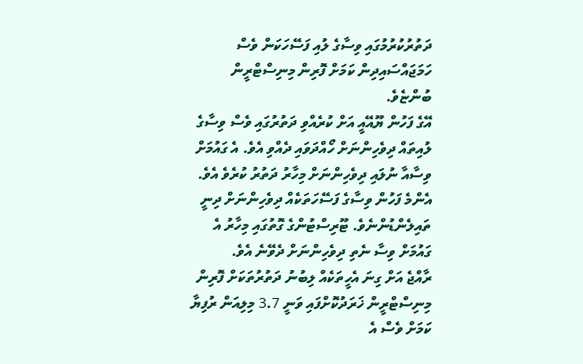ދަތުރުކުރުމުގައި ވިސާގެ ލުއި ފަސޭހަކަން ވެސް ހަމަޖައްސައިދިން ކަމަށް ފޮރިން މިނިސްޓްރީން ބުންޏެވެ.
އޭގެ ފަހުން ޔޫއޭއީ އަށް ކުރެއްވި ދަތުރުގައި ވެސް ވިސާގެ ލުއިތައް ދިވެހިންނަށް ހޯއްދަވައި ދެއްވި އެވެ. އެ ގައުމަށް ވިސާއާ ނުލައި ދިވެހިންނަށް މިހާރު ދަތުރު ކުރެވެ އެވެ.
އެންމެ ފަހުން ވިސާގެ ފަސޭހަތަކެއް ދިވެހިންނަށް ދިނީ ތައިލެންޑުންނެވެ. ޓޫރިސްޓުންގެ ގޮތުގައި މިހާރު އެ ގައުމަށް ވިސާ ނެތި ދިވެހިންނަށް ދެވޭނެ އެވެ.
ރާއްޖެ އަށް ގިނަ އެހީތަކެއް ލިބުނު ދަތުރުތަކަށް ފޮރިން މިނިސްޓްރީން ޚަރަދުކޮށްފައި ވަނީ 3.7 މިލިއަން ރުފިޔާ ކަމަށް ވެސް އެ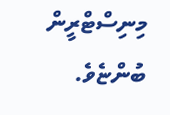މިނިސްޓްރީން ބުންޏެވެ.